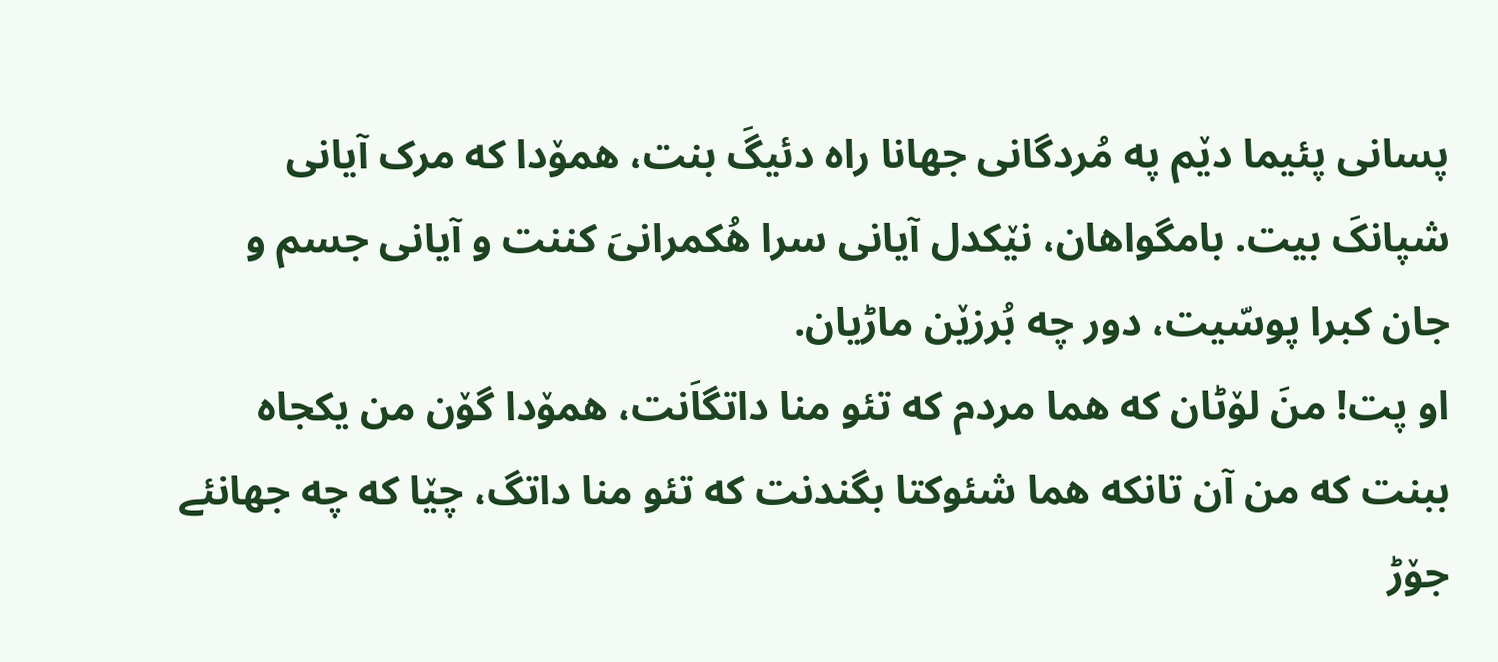پسانی پئیما دێم په مُردگانی جهانا راه دئیگَ بنت، همۆدا که مرک آیانی شپانکَ بیت. بامگواهان، نێکدل آیانی سرا هُکمرانیَ کننت و آیانی جسم و جان کبرا پوسّیت، دور چه بُرزێن ماڑیان.
او پت! منَ لۆٹان که هما مردم که تئو منا داتگاَنت، همۆدا گۆن من یکجاه ببنت که من آن تانکه هما شئوکتا بگندنت که تئو منا داتگ، چێا که چه جهانئے جۆڑ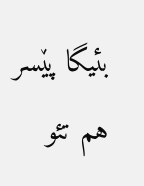بئیگا پێسر هم تئو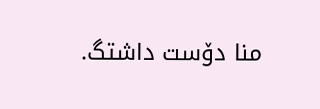منا دۆست داشتگ.